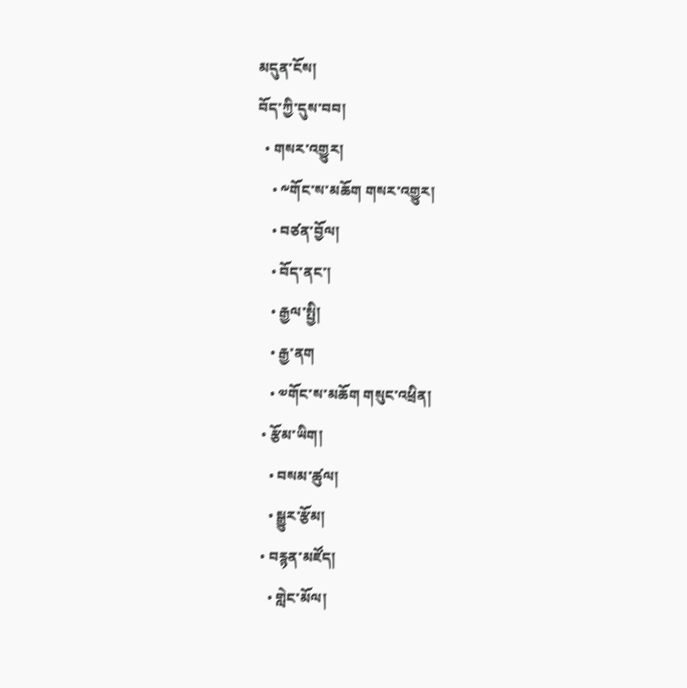མདུན་ངོས།
བོད་ཀྱི་དུས་བབ།
  • གསར་འགྱུར།
    • ༸གོང་ས་མཆོག གསར་འགྱུར།
    • བཙན་བྱོལ།
    • བོད་ནང་།
    • རྒྱལ་སྤྱི།
    • རྒྱ་ནག
    • ༧གོང་ས་མཆོག གསུང་འཕྲིན།
  • རྩོམ་ཡིག།
    • བསམ་ཚུལ།
    • སྒྱུར་རྩོམ།
  • བརྙན་མཛོད།
    • གླེང་མོལ།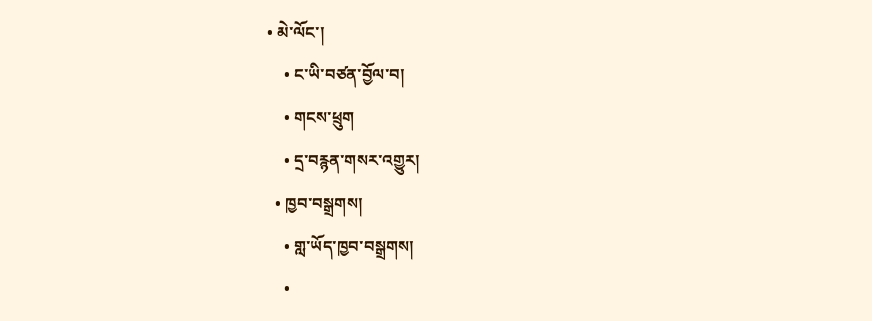• མེ་ལོང་།
    • ང་ཡི་བཙན་བྱོལ་བ།
    • གངས་ཕྲུག
    • དྲ་བརྙན་གསར་འགྱུར།
  • ཁྱབ་བསྒྲགས།
    • གླ་ཡོད་ཁྱབ་བསྒྲགས།
    •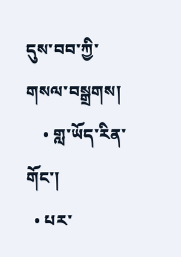དུས་བབ་ཀྱི་གསལ་བསྒྲགས།
    • གླ་ཡོད་རིན་གོང་།
  • པར་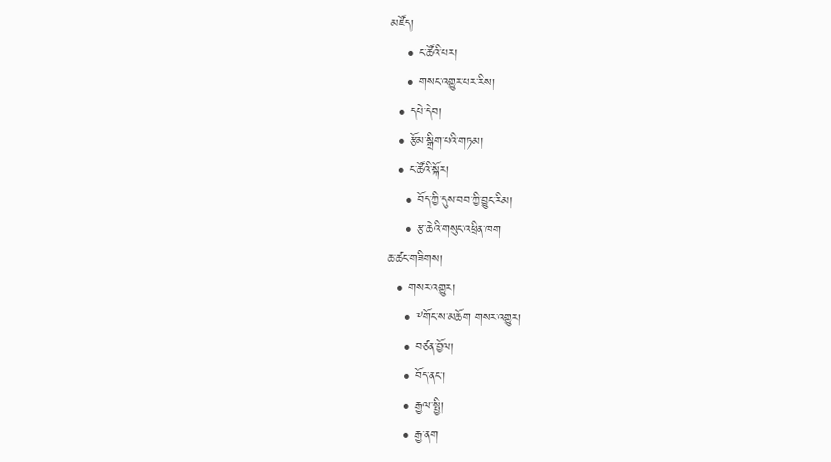མཛོད།
    • ང་ཚོའི་པར།
    • གསང་འགྱུར་པར་རིས།
  • དཔེ་དེབ།
  • རྩོམ་སྒྲིག་པའི་གཏམ།
  • ང་ཚོའི་སྐོར།
    • བོད་ཀྱི་དུས་བབ་ཀྱི་བྱུང་རིམ།
    • རྩ་ཆེའི་གསུང་འཕྲིན་ཁག
ཆ་ཚང་གཟིགས།
  • གསར་འགྱུར།
    • ༸གོང་ས་མཆོག གསར་འགྱུར།
    • བཙན་བྱོལ།
    • བོད་ནང་།
    • རྒྱལ་སྤྱི།
    • རྒྱ་ནག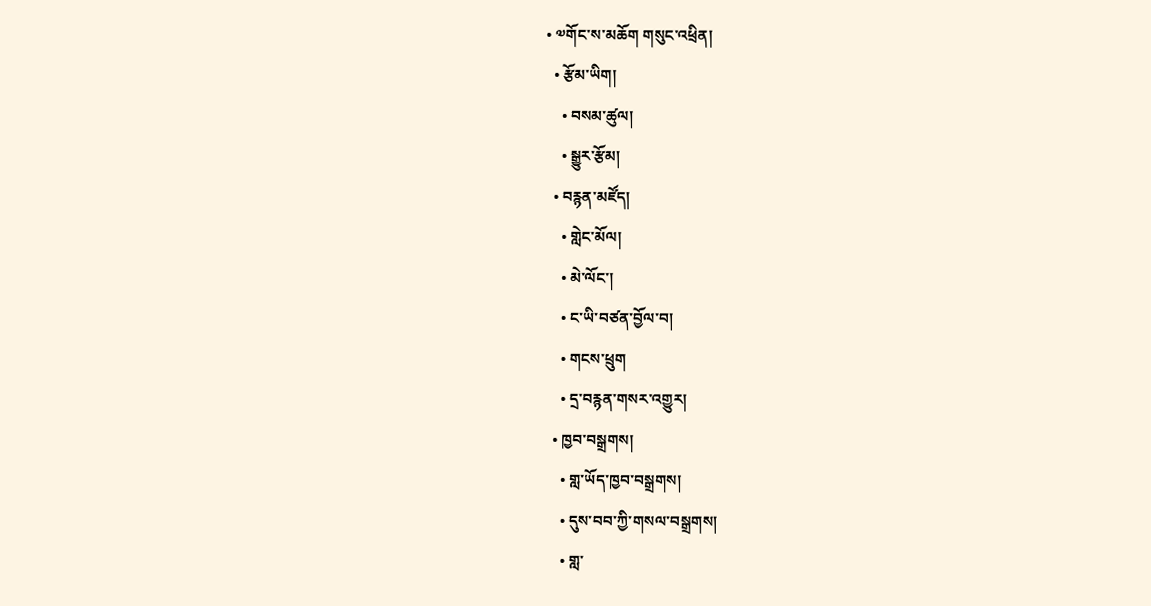• ༧གོང་ས་མཆོག གསུང་འཕྲིན།
  • རྩོམ་ཡིག།
    • བསམ་ཚུལ།
    • སྒྱུར་རྩོམ།
  • བརྙན་མཛོད།
    • གླེང་མོལ།
    • མེ་ལོང་།
    • ང་ཡི་བཙན་བྱོལ་བ།
    • གངས་ཕྲུག
    • དྲ་བརྙན་གསར་འགྱུར།
  • ཁྱབ་བསྒྲགས།
    • གླ་ཡོད་ཁྱབ་བསྒྲགས།
    • དུས་བབ་ཀྱི་གསལ་བསྒྲགས།
    • གླ་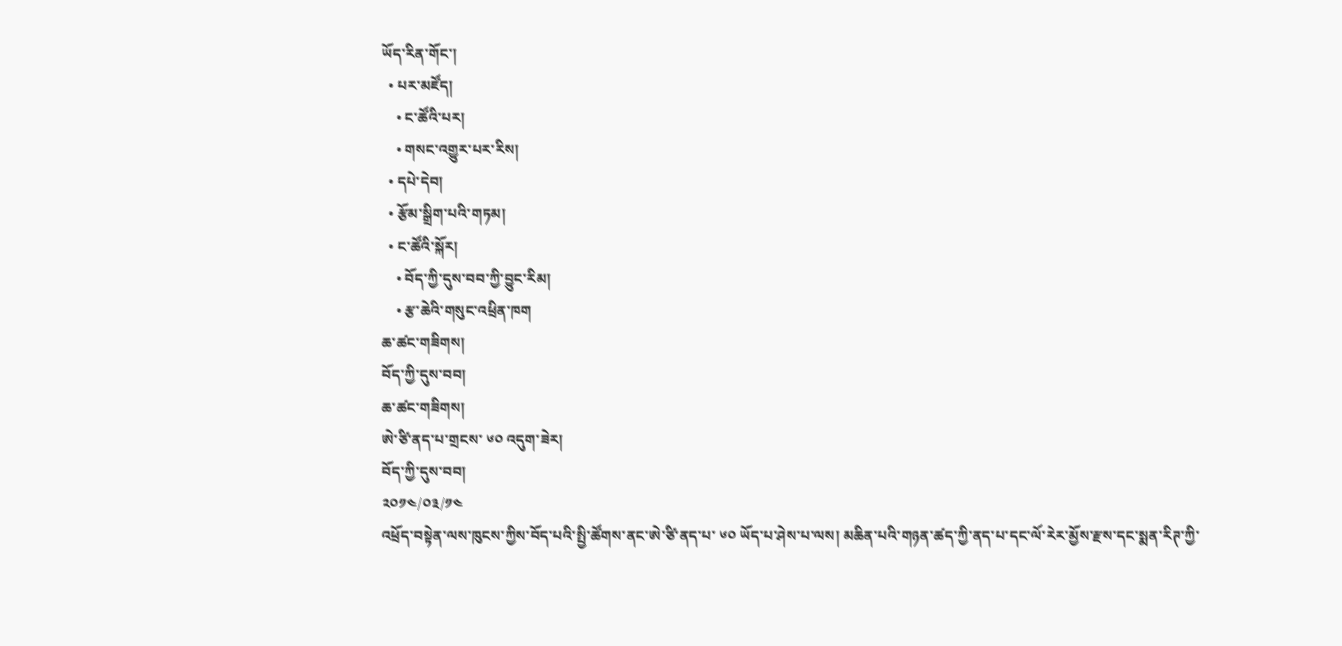ཡོད་རིན་གོང་།
  • པར་མཛོད།
    • ང་ཚོའི་པར།
    • གསང་འགྱུར་པར་རིས།
  • དཔེ་དེབ།
  • རྩོམ་སྒྲིག་པའི་གཏམ།
  • ང་ཚོའི་སྐོར།
    • བོད་ཀྱི་དུས་བབ་ཀྱི་བྱུང་རིམ།
    • རྩ་ཆེའི་གསུང་འཕྲིན་ཁག
ཆ་ཚང་གཟིགས།
བོད་ཀྱི་དུས་བབ།
ཆ་ཚང་གཟིགས།
ཨེ་ཙི་ནད་པ་གྲངས་ ༦༠ འདུག་ཟེར།
བོད་ཀྱི་དུས་བབ།
༢༠༡༤/༠༣/༡༤
འཕྲོད་བསྟེན་ལས་ཁུངས་ཀྱིས་བོད་པའི་སྤྱི་ཚོགས་ནང་ཨེ་ཙི་ནད་པ་ ༦༠ ཡོད་པ་ཤེས་པ་ལས། མཆིན་པའི་གཉན་ཚད་ཀྱི་ནད་པ་དང་ལོ་རེར་མྱོས་རྫས་དང་སྨན་རིཊ་ཀྱི་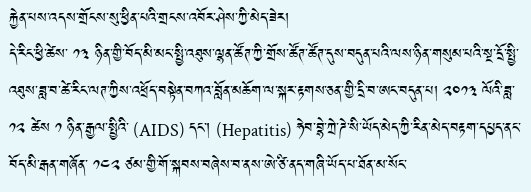རྐྱེན་པས་འདས་གྲོངས་སུ་ཕྱིན་པའི་གྲངས་འབོར་ཤེས་ཀྱི་མེད་ཟེར།
དེ་རིང་ཕྱི་ཚེས་ ༡༣ ཉིན་གྱི་བོད་མི་མང་སྤྱི་འཐུས་ལྷན་ཚོཊ་ཀྱི་གྲོས་ཚོཊ་ཚོཊ་དུས་བདུན་པའི་ལས་ཉིན་གསུམ་པའི་སྔ་དྲོ་སྤྱི་འཐུས་ཟླ་བ་ཚེ་རིང་ལཊ་ཀྱིས་འཕྲོད་བསྟེན་བཀའ་བློན་མཆོག་ལ་སྐར་རྟགས་ཅན་གྱི་དྲི་བ་ཨང་བདུན་པ། ༢༠༡༣ ལོའི་ཟླ་ ༡༢ ཚེས ༡ ཉིན་རྒྱལ་སྤྱིའི་ (AIDS) དང་། (Hepatitis) ཧེབ་བྷེ་ཀྲེ་ཌེ་སི་ཡོད་མེད་ཀྱི་རིན་མེད་བརྟག་དཔྱད་ནང་བོད་མི་རྒན་གཞོན་ ༡༤༢ ཙམ་གྱི་གོ་སྐབས་བཞེས་བ་ནས་ཨེ་ཙི་ནད་གཞི་ཡོད་པ་ཐོན་མ་སོང་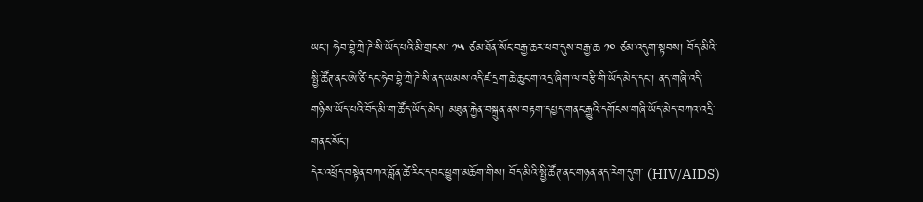ཡང་། ཧེབ་བྷེ་ཀྲེ་ཌེ་སི་ཡོད་པའི་མི་གྲངས་ ༡༥ ཙམ་ཐོན་སོང་བརྒྱ་ཆར་ཕབ་དུས་བརྒྱ་ཆ ༡༠ ཙམ་འདུག་སྟབས། བོད་མིའི་སྤྱི་ཚོཊ་ནང་ཨེ་ཙི་དང་ཧེབ་བྷེ་ཀྲེ་ཌེ་སི་ནད་ཡམས་འདི་ཛ་དྲག་ཆེ་ཆུང་ག་འདྲ་ཞིག་ལ་བརྩི་གི་ཡོད་མེད་དང་། ནད་གཞི་འདི་གཉིས་ཡོད་པའི་བོད་མི་ག་ཚོད་ཡོད་མེད། མཐུན་རྐྱེན་བསྐྲུན་ནས་བརྟག་དཔྱད་གནང་རྒྱུའི་དགོངས་གཞི་ཡོད་མེད་བཀའ་འདྲི་གནང་སོང་།
དེར་འཕྲོད་བསྟེན་བཀའ་བློན་ཚེ་རིང་དབང་ཕྱུག་མཆོག་གིས། བོད་མིའི་སྤྱི་ཚོཊ་ནང་གཉན་ནད་རེག་དུག་ (HIV/AIDS)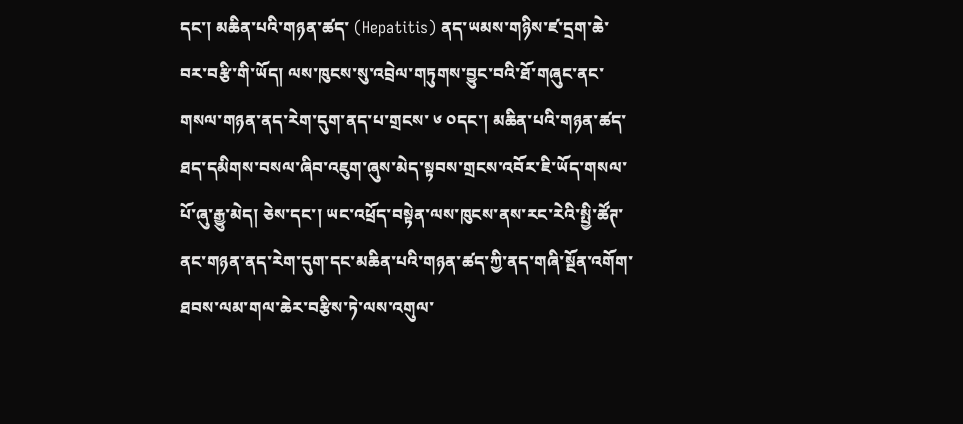དང་། མཆིན་པའི་གཉན་ཚད་ (Hepatitis) ནད་ཡམས་གཉིས་ཛ་དྲག་ཆེ་བར་བརྩི་གི་ཡོད། ལས་ཁུངས་སུ་འབྲེལ་གཏུགས་བྱུང་བའི་ཐོ་གཞུང་ནང་གསལ་གཉན་ནད་རེག་དུག་ནད་པ་གྲངས་ ༦ ༠དང་། མཆིན་པའི་གཉན་ཚད་ཐད་དམིགས་བསལ་ཞིབ་འཇུག་ཞུས་མེད་སྟབས་གྲངས་འབོར་ཇི་ཡོད་གསལ་པོ་ཞུ་རྒྱུ་མེད། ཅེས་དང་། ཡང་འཕྲོད་བསྟེན་ལས་ཁུངས་ནས་རང་རེའི་སྤྱི་ཚོཊ་ནང་གཉན་ནད་རེག་དུག་དང་མཆིན་པའི་གཉན་ཚད་ཀྱི་ནད་གཞི་སྔོན་འགོག་ཐབས་ལམ་གལ་ཆེར་བརྩིས་ཏེ་ལས་འགུལ་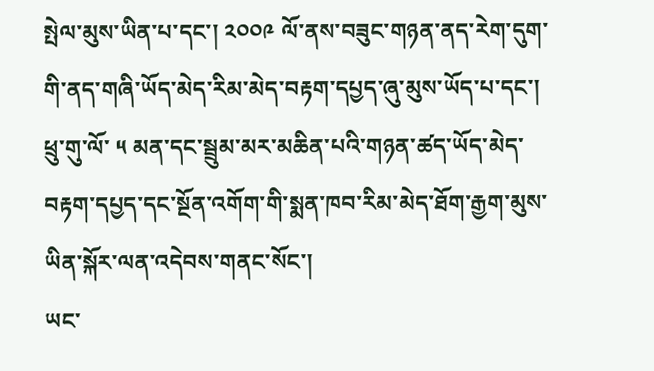སྤེལ་མུས་ཡིན་པ་དང་། ༢༠༠༩ ལོ་ནས་བཟུང་གཉན་ནད་རེག་དུག་གི་ནད་གཞི་ཡོད་མེད་རིམ་མེད་བརྟག་དཔྱད་ཞུ་མུས་ཡོད་པ་དང་། ཕྲུ་གུ་ལོ་ ༥ མན་དང་སྦྲུམ་མར་མཆིན་པའི་གཉན་ཚད་ཡོད་མེད་བརྟག་དཔྱད་དང་སྔོན་འགོག་གི་སྨན་ཁབ་རིམ་མེད་ཐོག་རྒྱག་མུས་ཡིན་སྐོར་ལན་འདེབས་གནང་སོང་།
ཡང་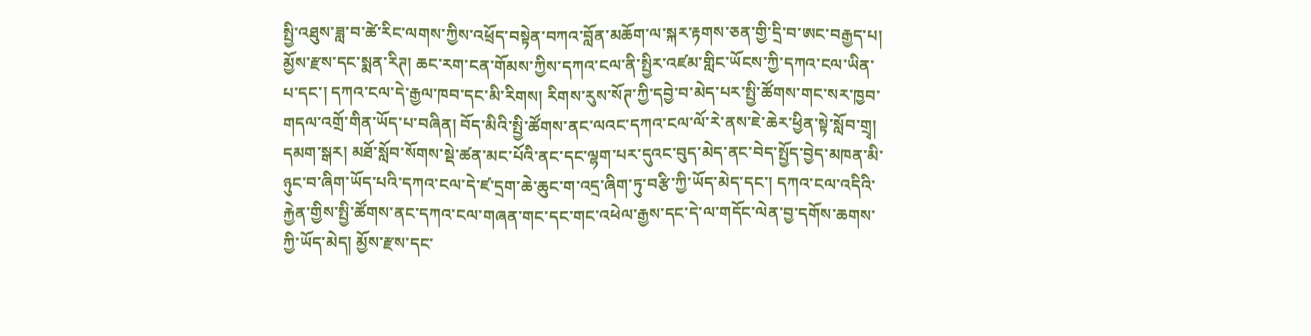སྤྱི་འཐུས་ཟླ་བ་ཚེ་རིང་ལགས་ཀྱིས་འཕྲོད་བསྟེན་བཀའ་བློན་མཆོག་ལ་སྐར་རྟགས་ཅན་གྱི་དྲི་བ་ཨང་བརྒྱད་པ། མྱོས་རྫས་དང་སྨན་རིཊ། ཆང་རག་ངན་གོམས་ཀྱིས་དཀའ་ངལ་ནི་སྤྱིར་འཛམ་གླིང་ཡོངས་ཀྱི་དཀའ་ངལ་ཡིན་པ་དང་། དཀའ་ངལ་དེ་རྒྱལ་ཁབ་དང་མི་རིགས། རིགས་རུས་སོཊ་ཀྱི་དབྱེ་བ་མེད་པར་སྤྱི་ཚོགས་གང་སར་ཁྱབ་གདལ་འགྲོ་གིན་ཡོད་པ་བཞིན། བོད་མིའི་སྤྱི་ཚོགས་ནང་ལའང་དཀའ་ངལ་ལོ་རེ་ནས་ཇེ་ཆེར་ཕྱིན་སྟེ་སློབ་གྲྭ། དམག་སྒར། མཐོ་སློབ་སོགས་སྡེ་ཚན་མང་པོའི་ནང་དང་ལྷག་པར་དུའང་བུད་མེད་ནང་བེད་སྤྱོད་བྱེད་མཁན་མི་ཉུང་བ་ཞིག་ཡོད་པའི་དཀའ་ངལ་དེ་ཛ་དྲག་ཆེ་ཆུང་ག་འདྲ་ཞིག་ཏུ་བརྩི་ཀྱི་ཡོད་མེད་དང་། དཀའ་ངལ་འདིའི་རྐྱེན་གྱིས་སྤྱི་ཚོགས་ནང་དཀའ་ངལ་གཞན་གང་དང་གང་འཕེལ་རྒྱས་དང་དེ་ལ་གདོང་ལེན་བྱ་དགོས་ཆགས་ཀྱི་ཡོད་མེད། མྱོས་རྫས་དང་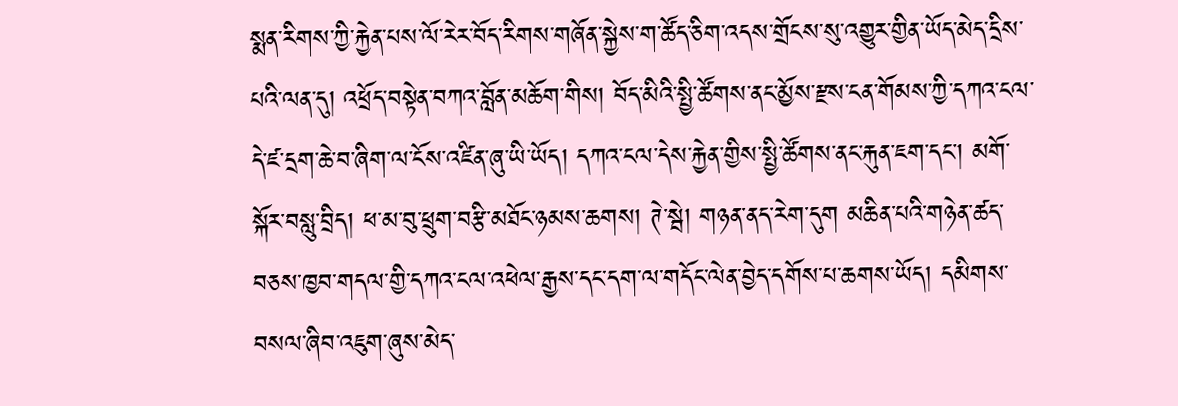སྨན་རིགས་ཀྱི་རྐྱེན་པས་ལོ་རེར་བོད་རིགས་གཞོན་སྐྱེས་ག་ཚོད་ཅིག་འདས་གྲོངས་སུ་འགྱུར་གྱིན་ཡོད་མེད་དྲིས་པའི་ལན་དུ། འཕྲོད་བསྟེན་བཀའ་བློན་མཆོག་གིས། བོད་མིའི་སྤྱི་ཚོགས་ནང་མྱོས་རྫས་ངན་གོམས་ཀྱི་དཀའ་ངལ་དེ་ཛ་དྲག་ཆེ་བ་ཞིག་ལ་ངོས་འཛིན་ཞུ་ཡི་ཡོད། དཀའ་ངལ་དེས་རྐྱེན་གྱིས་སྤྱི་ཚོགས་ནང་རྐུན་ཇག་དང་། མགོ་སྐོར་བསླུ་བྲིད། ཕ་མ་བུ་ཕྲུག་བརྩི་མཐོང་ཉམས་ཆགས། ཊེ་སྦེ། གཉན་ནད་རེག་དུག མཆིན་པའི་གཉེན་ཚད་བཅས་ཁྱབ་གདལ་གྱི་དཀའ་ངལ་འཕེལ་རྒྱས་དང་དག་ལ་གདོང་ལེན་བྱེད་དགོས་པ་ཆགས་ཡོད། དམིགས་བསལ་ཞིབ་འཇུག་ཞུས་མེད་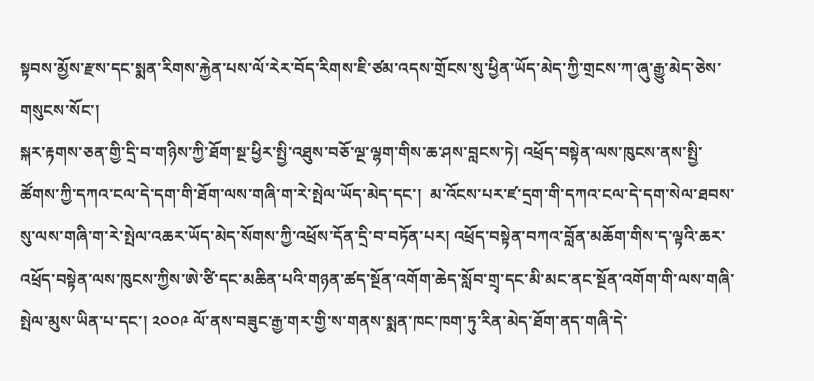སྟབས་མྱོས་རྫས་དང་སྨན་རིགས་རྐྱེན་པས་ལོ་རེར་བོད་རིགས་ཇི་ཙམ་འདས་གྲོངས་སུ་ཕྱིན་ཡོད་མེད་ཀྱི་གྲངས་ཀ་ཞུ་རྒྱུ་མེད་ཅེས་གསུངས་སོང་།
སྐར་རྟགས་ཅན་གྱི་དྲི་བ་གཉིས་ཀྱི་ཐོག་སྔ་ཕྱིར་སྤྱི་འཐུས་བཅོ་ལྔ་ལྷག་གིས་ཆ་ཤས་བླངས་ཏེ། འཕྲོད་བསྟེན་ལས་ཁུངས་ནས་སྤྱི་ཚོགས་ཀྱི་དཀའ་ངལ་དེ་དག་གི་ཐོག་ལས་གཞི་ག་རེ་སྤེལ་ཡོད་མེད་དང་།  མ་འོངས་པར་ཛ་དྲག་གི་དཀའ་ངལ་དེ་དག་སེལ་ཐབས་སུ་ལས་གཞི་ག་རེ་སྤེལ་འཆར་ཡོད་མེད་སོགས་ཀྱི་འཕྲོས་དོན་དྲི་བ་བཏོན་པར། འཕྲོད་བསྟེན་བཀའ་བློན་མཆོག་གིས་ད་ལྟའི་ཆར་འཕྲོད་བསྟེན་ལས་ཁུངས་ཀྱིས་ཨེ་ཙི་དང་མཆིན་པའི་གཉན་ཚད་སྔོན་འགོག་ཆེད་སློབ་གྲྭ་དང་མི་མང་ནང་སྔོན་འགོག་གི་ལས་གཞི་སྤེལ་མུས་ཡིན་པ་དང་། ༢༠༠༩ ལོ་ནས་བཟུང་རྒྱ་གར་གྱི་ས་གནས་སྨན་ཁང་ཁག་ཏུ་རིན་མེད་ཐོག་ནད་གཞི་དེ་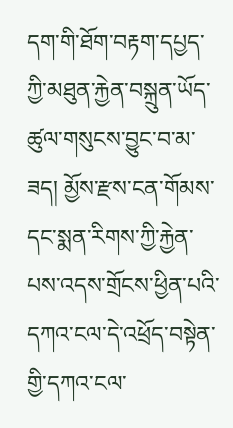དག་གི་ཐོག་བརྟག་དཔྱད་ཀྱི་མཐུན་རྐྱེན་བསྐྲུན་ཡོད་ཚུལ་གསུངས་བྱུང་བ་མ་ཟད། མྱོས་རྫས་ངན་གོམས་དང་སྨན་རིགས་ཀྱི་རྐྱེན་པས་འདས་གྲོངས་ཕྱིན་པའི་དཀའ་ངལ་དེ་འཕྲོད་བསྟེན་གྱི་དཀའ་ངལ་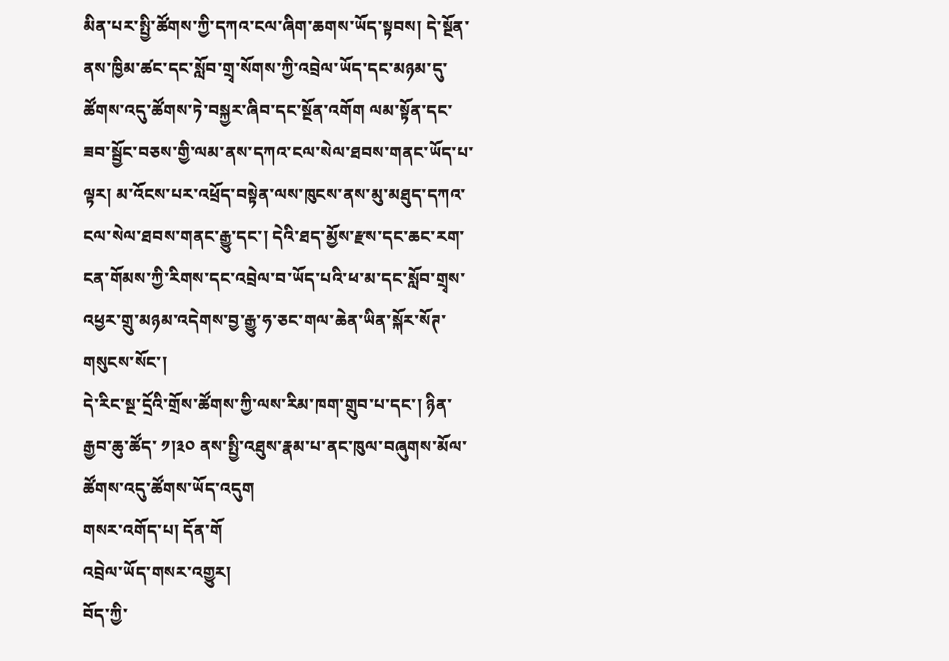མིན་པར་སྤྱི་ཚོགས་ཀྱི་དཀའ་ངལ་ཞིག་ཆགས་ཡོད་སྟབས། དེ་སྔོན་ནས་ཁྱིམ་ཚང་དང་སློབ་གྲྭ་སོགས་ཀྱི་འབྲེལ་ཡོད་དང་མཉམ་དུ་ཚོགས་འདུ་ཚོགས་ཏེ་བསྐྱར་ཞིབ་དང་སྔོན་འགོག ལམ་སྟོན་དང་ཟབ་སྦྱོང་བཅས་གྱི་ལམ་ནས་དཀའ་ངལ་སེལ་ཐབས་གནང་ཡོད་པ་ལྟར། མ་འོངས་པར་འཕྲོད་བསྟེན་ལས་ཁུངས་ནས་མུ་མཐུད་དཀའ་ངལ་སེལ་ཐབས་གནང་རྒྱུ་དང་། དེའི་ཐད་མྱོས་རྫས་དང་ཆང་རག་ངན་གོམས་ཀྱི་རིགས་དང་འབྲེལ་བ་ཡོད་པའི་ཕ་མ་དང་སློབ་གྲྭས་འཕྱར་གྲུ་མཉམ་འདེགས་བྱ་རྒྱུ་ཧ་ཅང་གལ་ཆེན་ཡིན་སྐོར་སོཊ་གསུངས་སོང་།
དེ་རིང་སྔ་དྲོའི་གྲོས་ཚོགས་ཀྱི་ལས་རིམ་ཁག་གྲུབ་པ་དང་། ཉིན་རྒྱབ་ཆུ་ཚོད་ ༡།༣༠ ནས་སྤྱི་འཐུས་རྣམ་པ་ནང་ཁུལ་བཞུགས་མོལ་ཚོགས་འདུ་ཚོགས་ཡོད་འདུག
གསར་འགོད་པ། དོན་གོ
འབྲེལ་ཡོད་གསར་འགྱུར།
བོད་ཀྱི་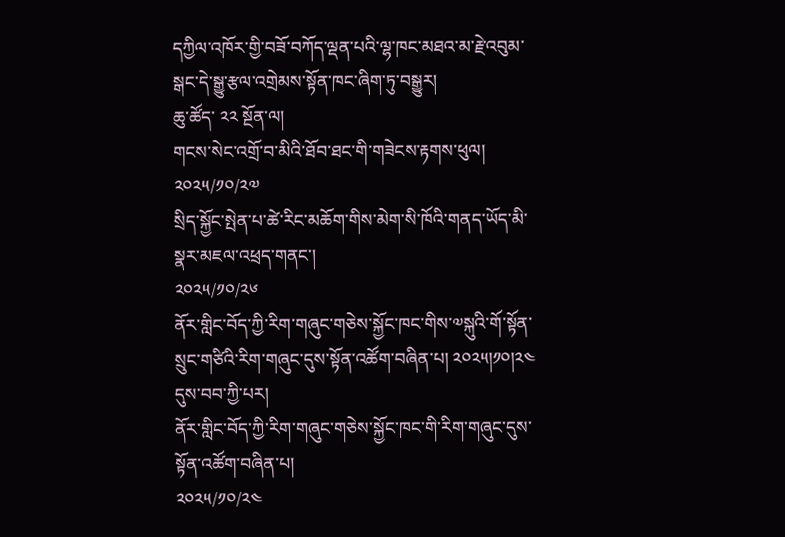དཀྱིལ་འཁོར་གྱི་བཟོ་བཀོད་ལྡན་པའི་ལྷ་ཁང་མཐའ་མ་རྗེ་འབུམ་སྒང་དེ་སྒྱུ་རྩལ་འགྲེམས་སྟོན་ཁང་ཞིག་ཏུ་བསྒྱུར།
ཆུ་ཚོད་ ༢༢ སྔོན་ལ།
གངས་སེང་འགྲོ་བ་མིའི་ཐོབ་ཐང་གི་གཟེངས་རྟགས་ཕུལ།
༢༠༢༥/༡༠/༢༧
སྲིད་སྐྱོང་སྤེན་པ་ཚེ་རིང་མཆོག་གིས་མེག་སི་ཁོའི་གནད་ཡོད་མི་སྣར་མཇལ་འཕྲད་གནང་།
༢༠༢༥/༡༠/༢༦
ནོར་གླིང་བོད་ཀྱི་རིག་གཞུང་གཅེས་སྐྱོང་ཁང་གིས་༧སྐུའི་གོ་སྟོན་སྲུང་གཙིའི་རིག་གཞུང་དུས་སྟོན་འཚོག་བཞིན་པ། ༢༠༢༥།༡༠།༢༤ དུས་བབ་ཀྱི་པར།
ནོར་གླིང་བོད་ཀྱི་རིག་གཞུང་གཅེས་སྐྱོང་ཁང་གི་རིག་གཞུང་དུས་སྟོན་འཚོག་བཞིན་པ།
༢༠༢༥/༡༠/༢༤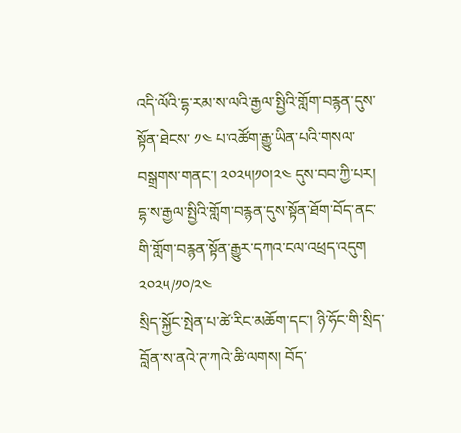འདི་ལོའི་དྷ་རམ་ས་ལའི་རྒྱལ་སྤྱིའི་གློག་བརྙན་དུས་སྟོན་ཐེངས་ ༡༤ པ་འཚོག་རྒྱུ་ཡིན་པའི་གསལ་བསྒྲགས་གནང་། ༢༠༢༥།༡༠།༢༤ དུས་བབ་ཀྱི་པར།
དྷ་ས་རྒྱལ་སྤྱིའི་གློག་བརྙན་དུས་སྟོན་ཐོག་བོད་ནང་གི་གློག་བརྙན་སྟོན་རྒྱུར་དཀའ་ངལ་འཕྲད་འདུག
༢༠༢༥/༡༠/༢༤
སྲིད་སྐྱོང་སྤེན་པ་ཚེ་རིང་མཆོག་དང་། ཉི་ཧོང་གི་སྲིད་བློན་ས་ནའེ་ཊ་ཀའེ་ཆི་ལགས། བོད་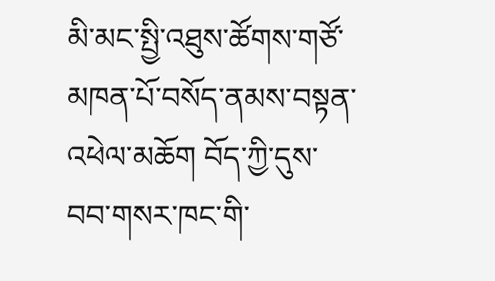མི་མང་སྤྱི་འཐུས་ཚོགས་གཙོ་མཁན་པོ་བསོད་ནམས་བསྟན་འཕེལ་མཆོག བོད་ཀྱི་དུས་བབ་གསར་ཁང་གི་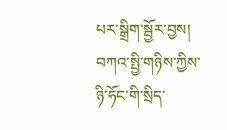པར་སྒྲིག་སྦྱོར་བྱས།
བཀའ་སྤྱི་གཉིས་ཀྱིས་ཉི་ཧོང་གི་སྲིད་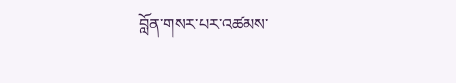བློན་གསར་པར་འཚམས་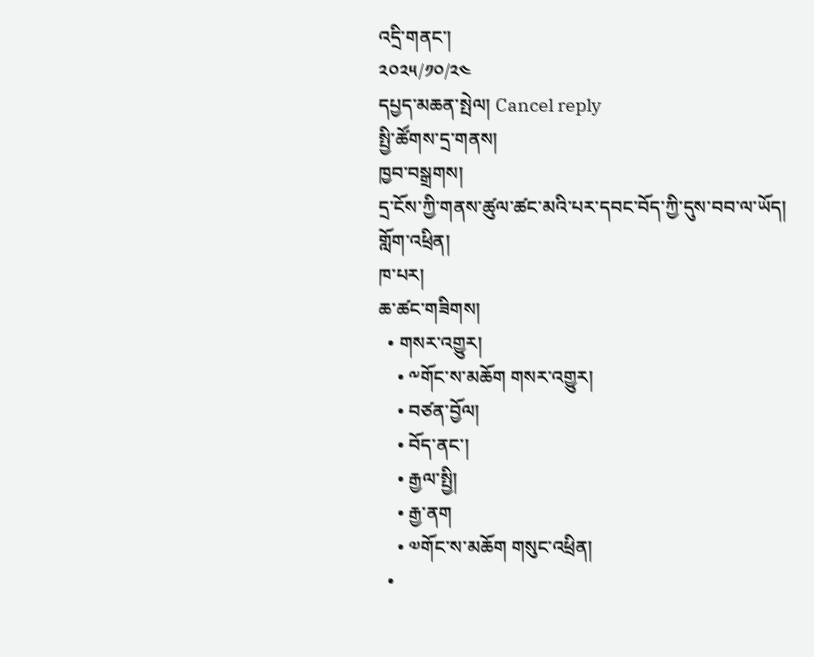འདྲི་གནང་།
༢༠༢༥/༡༠/༢༤
དཔྱད་མཆན་སྤེལ། Cancel reply
སྤྱི་ཚོགས་དྲ་གནས།
ཁྱབ་བསྒྲགས།
དྲ་ངོས་ཀྱི་གནས་ཚུལ་ཚང་མའི་པར་དབང་བོད་ཀྱི་དུས་བབ་ལ་ཡོད།
གློག་འཕྲིན།
ཁ་པར།
ཆ་ཚང་གཟིགས།
  • གསར་འགྱུར།
    • ༸གོང་ས་མཆོག གསར་འགྱུར།
    • བཙན་བྱོལ།
    • བོད་ནང་།
    • རྒྱལ་སྤྱི།
    • རྒྱ་ནག
    • ༧གོང་ས་མཆོག གསུང་འཕྲིན།
  •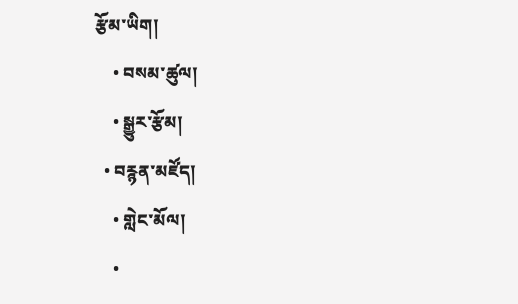རྩོམ་ཡིག།
    • བསམ་ཚུལ།
    • སྒྱུར་རྩོམ།
  • བརྙན་མཛོད།
    • གླེང་མོལ།
    •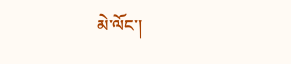མེ་ལོང་།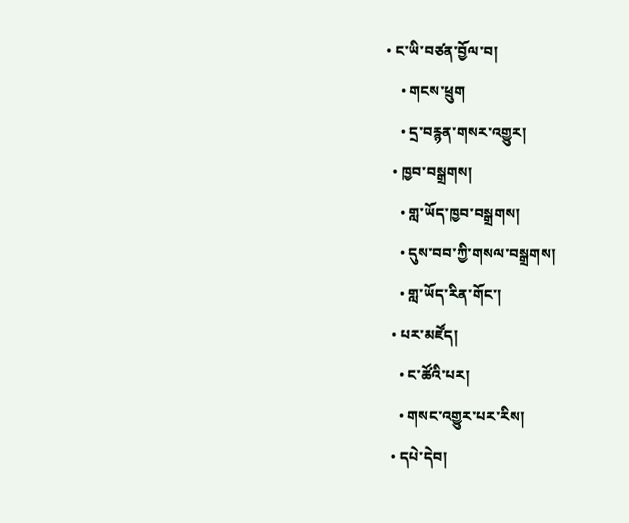• ང་ཡི་བཙན་བྱོལ་བ།
    • གངས་ཕྲུག
    • དྲ་བརྙན་གསར་འགྱུར།
  • ཁྱབ་བསྒྲགས།
    • གླ་ཡོད་ཁྱབ་བསྒྲགས།
    • དུས་བབ་ཀྱི་གསལ་བསྒྲགས།
    • གླ་ཡོད་རིན་གོང་།
  • པར་མཛོད།
    • ང་ཚོའི་པར།
    • གསང་འགྱུར་པར་རིས།
  • དཔེ་དེབ།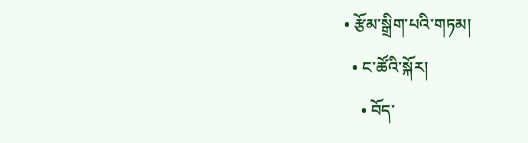• རྩོམ་སྒྲིག་པའི་གཏམ།
  • ང་ཚོའི་སྐོར།
    • བོད་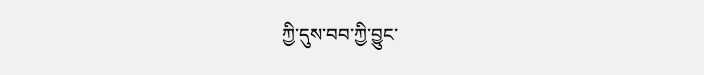ཀྱི་དུས་བབ་ཀྱི་བྱུང་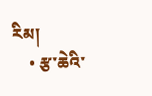རིམ།
    • རྩ་ཆེའི་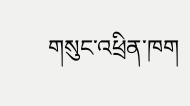གསུང་འཕྲིན་ཁག